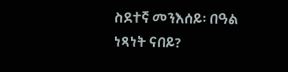ስደተኛ መንእሰይ፡ በዓል ነጻነት ናበይ?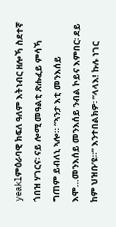yeaklምዕራባዊ ክፍለ ዓለም እትነብር ዘሎኻ ስደተኛ ጎበዝ ሃገርና፡ ናይ ሎሚ መዓልቲ ጽሑፈይ ምሳኻ ግጠም ይብለኒ ኣሎ። “ኣንታ እቲ መንእሰይ እሞ…መንእሰይ መንእሰይ ንብል ኮይና እምበር፡ ደይ ከም ህዝቡ’ዩ።” እንተበልክዎ፡ “ላላእ! ኩሉ ነገር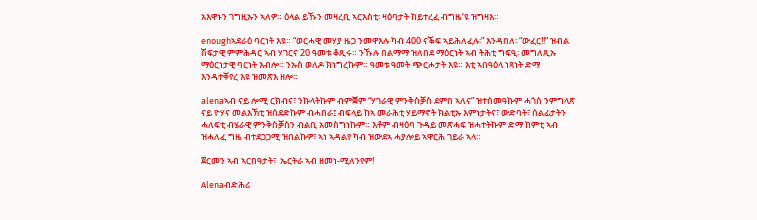አእዋኑን ገግዚኡን ኣለዎ። ዕላል ይኹን መዛረቢ ኣርእስቲ፡ ዛዕባታት ከይተረፈ ብግዜ’ዩ ዝግዛእ።

enoughኣደራዕ ባርነት እዩ። “ወርሓዊ መሃያ ዜጋ ንመዋእሉ ካብ 400 ናቕፍ ኣይሕለፈሉ፡” እንዳበለ፡ “ውፈር!!” ዝብል ሽፍታዊ ምምሕዳር ኣብ ሃገርና 20 ዓመቱ ቆጺሩ። ንኹሉ በልማማ ዝለበደ ማዕርነት ኣብ ትሕቲ ግፍዒ፡ መግለጺኡ ማዕርነታዊ ባርነት እብሎ። ንኡስ ወለዶ ክነግረኩም። ዓመቱ ዓመት ጭርሖታት እዩ። እቲ ኣበዓዕላ ነጻነት ድማ እንዳተቐየረ እዩ ዝመጽእ ዘሎ።

alenaኣብ ናይ ሎሚ ርክብና፣ ንኩላትኩም ብምቛም “ሃገራዊ ምንቅስቓስ ደምበ ኣለና” ዝተሰመዓኩም ሓጎስ ንምግላጽ ናይ ዮሃና መልእኽቲ ዝሰደድኩም ብሓበራ፤ ብፍላይ ከኣ መራሕቲ ሃይማኖት ክልቲኡ እምነታትና፣ ውድባት፣ ሰልፊታትን ሓለፍቲ ብሄራዊ ምንቅስቓስን ብልቢ አመስግነኩም። እቶም ብዛዕባ ጉዳይ መጽሓፍ ዝሓተትኩም ድማ ከምቲ ኣብ ዝሓለፈ ግዜ ብተደጋጋሚ ዝበልኩዎ፣ ኣነ ኣዳልየ ካብ ዝውደኣ ሓያሎይ ኣዋርሕ ገይራ ኣላ።

ጀርመን ኣብ ኣርበዓታት፣  ኤርትራ ኣብ ዘመነ-ሚለንየም!

Alenaብድሕሪ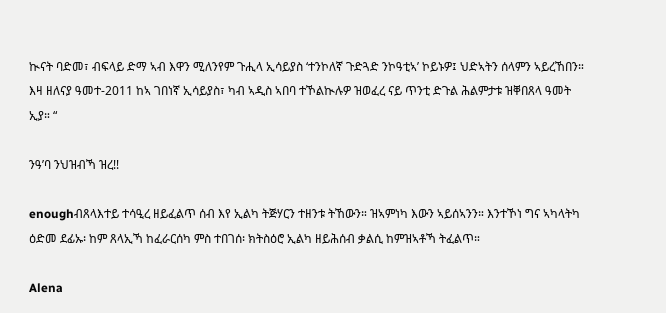ኲናት ባድመ፣ ብፍላይ ድማ ኣብ እዋን ሚለንየም ጉሒላ ኢሳይያስ ‘ተንኮለኛ ጉድጓድ ንኮዓቲኣ’ ኮይኑዎ፤ ህድኣትን ሰላምን ኣይረኸበን። እዛ ዘለናያ ዓመተ-2011 ከኣ ገበነኛ ኢሳይያስ፣ ካብ ኣዲስ ኣበባ ተኾልኲሉዎ ዝወፈረ ናይ ጥንቲ ድጉል ሕልምታቱ ዝቐበጸላ ዓመት ኢያ። “

ንዓ’ባ ንህዝብኻ ዝረ!!

enoughብጸላእተይ ተሳዒረ ዘይፈልጥ ሰብ እየ ኢልካ ትጅሃርን ተዘንቱ ትኸውን። ዝኣምነካ እውን ኣይሰኣንን። እንተኾነ ግና ኣካላትካ ዕድመ ደፊኡ፡ ከም ጸላኢኻ ከፈራርሰካ ምስ ተበገሰ፡ ክትስዕሮ ኢልካ ዘይሕሰብ ቃልሲ ከምዝኣቶኻ ትፈልጥ።

Alena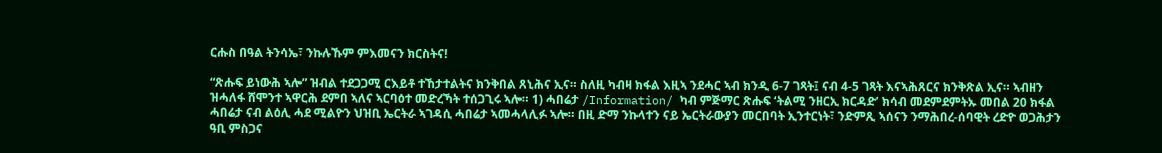ርሑስ በዓል ትንሳኤ፣ ንኩሉኹም ምእመናን ክርስትና!

“ጽሑፍ ይነውሕ ኣሎ” ዝብል ተደጋጋሚ ርእይቶ ተኸታተልትና ክንቅበል ጸኒሕና ኢና። ስለዚ ካብዛ ክፋል እዚኣ ንደሓር ኣብ ክንዲ 6-7 ገጻት፤ ናብ 4-5 ገጻት እናኣሕጸርና ክንቅጽል ኢና። ኣብዘን ዝሓለፋ ሸሞንተ ኣዋርሕ ደምበ ኣለና ኣርባዕተ መድረኻት ተሰጋጊሩ ኣሎ። 1) ሓበሬታ /Information/ ካብ ምጅማር ጽሑፍ ‘ትልሚ ንዘርኢ ክርዳድ’ ክሳብ መደምደምትኡ መበል 20 ክፋል ሓበሬታ ናብ ልዕሊ ሓደ ሚልዮን ህዝቢ ኤርትራ ኣገዳሲ ሓበሬታ ኣመሓላሊፉ ኣሎ። በዚ ድማ ንኩላተን ናይ ኤርትራውያን መርበባት ኢንተርነት፣ ንድምጺ ኣሰናን ንማሕበረ-ሰባዊት ረድዮ ወጋሕታን ዓቢ ምስጋና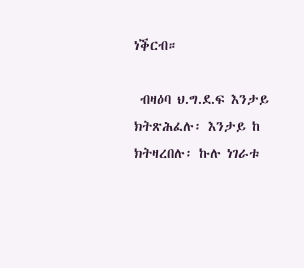ነቕርብ።

 ብዛዕባ ህ.ግ.ደ.ፍ እንታይ ክትጽሕፈሉ፡ እንታይ ከ ክትዛረበሉ፡ ኩሉ ነገራቱ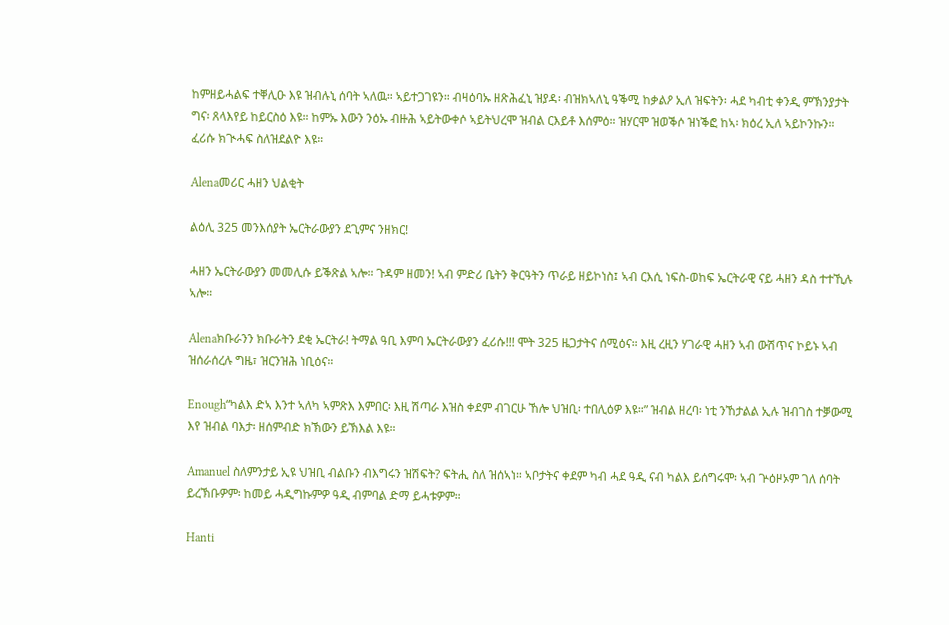ከምዘይሓልፍ ተቐሊዑ እዩ ዝብሉኒ ሰባት ኣለዉ። ኣይተጋገዩን። ብዛዕባኡ ዘጽሕፈኒ ዝያዳ፡ ብዝክኣለኒ ዓቕሚ ከቃልዖ ኢለ ዝፍትን፡ ሓደ ካብቲ ቀንዲ ምኽንያታት ግና፡ ጸላእየይ ከይርስዕ እዩ። ከምኡ እውን ንዕኡ ብዙሕ ኣይትውቀሶ ኣይትህረሞ ዝብል ርእይቶ እሰምዕ። ዝሃርሞ ዝወቕሶ ዝነቕፎ ከኣ፡ ክዕረ ኢለ ኣይኮንኩን። ፈሪሱ ክጒሓፍ ስለዝደልዮ እዩ።

Alenaመሪር ሓዘን ህልቂት

ልዕሊ 325 መንእሰያት ኤርትራውያን ደጊምና ንዘክር!

ሓዘን ኤርትራውያን መመሊሱ ይቕጽል ኣሎ። ጉዳም ዘመን! ኣብ ምድሪ ቤትን ቅርዓትን ጥራይ ዘይኮነስ፤ ኣብ ርእሲ ነፍስ-ወከፍ ኤርትራዊ ናይ ሓዘን ዳስ ተተኺሉ ኣሎ።

Alenaክቡራንን ክቡራትን ደቂ ኤርትራ! ትማል ዓቢ እምባ ኤርትራውያን ፈሪሱ!!! ሞት 325 ዜጋታትና ሰሚዕና። እዚ ረዚን ሃገራዊ ሓዘን ኣብ ውሽጥና ኮይኑ ኣብ ዝሰራሰረሉ ግዜ፣ ዝርንዝሕ ነቢዕና።

Enough“ካልእ ድኣ እንተ ኣለካ ኣምጽእ እምበር፡ እዚ ሽጣራ እዝስ ቀደም ብገርሁ ኸሎ ህዝቢ፡ ተበሊዕዎ እዩ።” ዝብል ዘረባ፡ ነቲ ንኸታልል ኢሉ ዝብገስ ተቓውሚ እየ ዝብል ባእታ፡ ዘሰምብድ ክኽውን ይኽእል እዩ።

Amanuel ስለምንታይ ኢዩ ህዝቢ ብልቡን ብእግሩን ዝሽፍት? ፍትሒ ስለ ዝሰኣነ። ኣቦታትና ቀደም ካብ ሓደ ዓዲ ናብ ካልእ ይሰግሩሞ፡ ኣብ ጕዕዞኦም ገለ ሰባት ይረኽቡዎም፡ ከመይ ሓዲግኩምዎ ዓዲ ብምባል ድማ ይሓቱዎም።

Hanti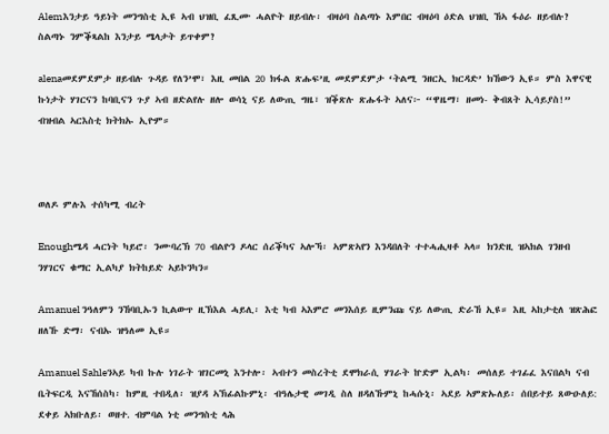Alemእንታይ ዓይነት መንግስቲ ኢዩ ኣብ ህዝቢ ፈጺሙ ሓልዮት ዘይብሉ፡ ብዛዕባ ስልጣኑ እምበር ብዛዕባ ዕድል ህዝቢ ኸኣ ፋዕራ ዘይብሉ? ስልጣኑ ንምቕጻልከ እንታይ ሜላታት ይጥቀም?

alenaመደምደምታ ዘይብሉ ጉዳይ የለን’ሞ፣ እዚ መበል 20 ክፋል ጽሑፍ’ዚ መደምደምታ ‘ትልሚ ንዘርኢ ክርዳድ’ ክኸውን ኢዩ። ምስ እዋናዊ ኩነታት ሃገርናን ከባቢናን ጉያ ኣብ ዘድልየሉ ዘሎ ወሳኒ ናይ ለውጢ ግዜ፣ ዝቕጽሉ ጽሑፋት ኣለና፦ “ዋዜማ፣ ዘመነ- ቅብጸት ኢሳይያስ!” ብዝብል ኣርእስቲ ክትክኡ ኢዮም።



ወለዶ ምሉእ ተሰካሚ ብረት

Enoughሜዳ ሓርነት ካይሮ፡ ንሙባረኽ 70 ብልዮን ዶላር ሰሪቕካና ኣሎኻ፡ ኣምጽኣየን እንዳበለት ተተሓሒዛቶ ኣላ። ክንድዚ ዝኣክል ገንዘብ ንሃገርና ቁማር ኢልካያ ክትከይድ ኣይኮንካን።

Amanuel ንዓለምን ንኸባቢኡን ኪልውጥ ዚኽእል ሓይሊ፡ እቲ ካብ ኣእምሮ መንእሰይ ዚምንጩ ናይ ለውጢ ድራኸ ኢዩ። እዚ ኣከታቲለ ዝጽሕፎ ዘለኹ ድማ፡ ናብኡ ዝዓለመ ኢዩ።

Amanuel Sahleንኣይ ካብ ኩሉ ነገራት ዝገርመኒ እንተሎ፡ ኣብተን መስረትቲ ደሞክራሲ ሃገራት ኵድም ኢልካ፡ መሰለይ ተገፊፈ እናበልካ ናብ ቤትፍርዲ እናኸሰስካ፡ ከምዚ ተበዲለ፡ ዝያዳ ኣኽፊልኩምኒ፡ ብዓሌታዊ መገዲ ስለ ዘዳለኹምኒ ከሓሱኒ፡ ኣደይ ኣምጽኡለይ፡ ሰበይተይ ጸውዑለይ: ደቀይ ኣክቡለይ፡ ወዘተ. ብምባል ነቲ መንግስቲ ላሕ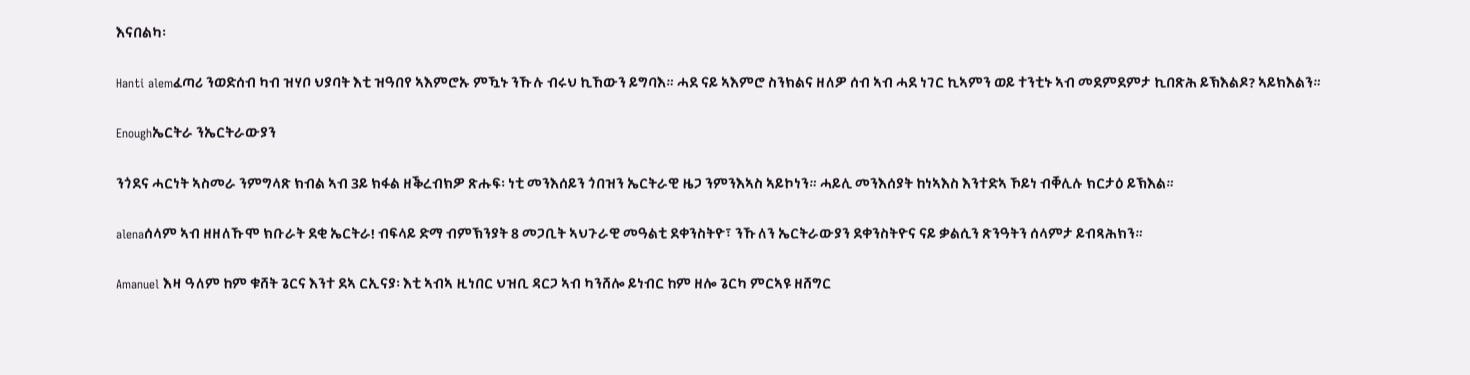እናበልካ፡

Hanti alemፈጣሪ ንወድሰብ ካብ ዝሃቦ ህያባት እቲ ዝዓበየ ኣእምሮኡ ምዃኑ ንኹሉ ብሩህ ኪኸውን ይግባእ። ሓደ ናይ ኣእምሮ ስንክልና ዘለዎ ሰብ ኣብ ሓደ ነገር ኪኣምን ወይ ተንቲኑ ኣብ መደምደምታ ኪበጽሕ ይኽእልዶ? ኣይክእልን።

Enoughኤርትራ ንኤርትራውያን

ንጎደና ሓርነት ኣስመራ ንምግላጽ ክብል ኣብ 3ይ ክፋል ዘቕረብክዎ ጽሑፍ፡ ነቲ መንእሰይን ጎበዝን ኤርትራዊ ዜጋ ንምንእኣስ ኣይኮነን። ሓይሊ መንእሰያት ከነኣእስ እንተድኣ ኾይነ ብቐሊሉ ክርታዕ ይኽእል።

alenaሰላም ኣብ ዘዘለኹሞ ክቡራት ደቂ ኤርትራ! ብፍላይ ድማ ብምኽንያት 8 መጋቢት ኣህጉራዊ መዓልቲ ደቀንስትዮ፣ ንኹለን ኤርትራውያን ደቀንስትዮና ናይ ቃልሲን ጽንዓትን ሰላምታ ይብጻሕክን።

Amanuel እዛ ዓለም ከም ቁሸት ጌርና እንተ ደኣ ርኢናያ፡ እቲ ኣብኣ ዚነበር ህዝቢ ዳርጋ ኣብ ካንሸሎ ይነብር ከም ዘሎ ጌርካ ምርኣዩ ዘሸግር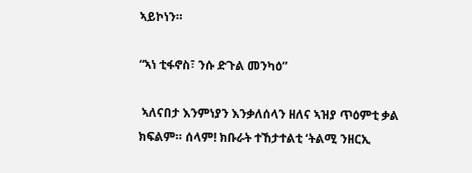ኣይኮነን።

“ኣነ ቲፋኖስ፣ ንሱ ድጉል መንካዕ”

 ኣለናበታ እንምነያን እንቃለሰላን ዘለና ኣዝያ ጥዕምቲ ቃል ክፍልም። ሰላም! ክቡራት ተኸታተልቲ ‘ትልሚ ንዘርኢ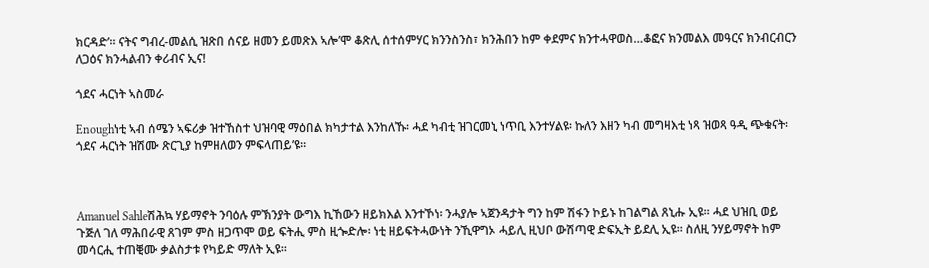ክርዳድ’። ናትና ግብረ-መልሲ ዝጽበ ሰናይ ዘመን ይመጽእ ኣሎ’ሞ ቆጽሊ ሰተሰምሃር ክንንስንስ፣ ክንሕበን ከም ቀደምና ክንተሓዋወስ…ቆፎና ክንመልእ መዓርና ክንብርብርን ለጋዕና ክንሓልብን ቀሪብና ኢና!

ጎደና ሓርነት ኣስመራ

Enoughነቲ ኣብ ሰሜን ኣፍሪቃ ዝተኸስተ ህዝባዊ ማዕበል ክካታተል እንከለኹ፡ ሓደ ካብቲ ዝገርመኒ ነጥቢ እንተሃልዩ፡ ኩለን እዘን ካብ መግዛእቲ ነጻ ዝወጻ ዓዲ ጭቁናት፡ ጎደና ሓርነት ዝሽሙ ጽርጊያ ከምዘለወን ምፍላጠይ’ዩ።



Amanuel Sahleሽሕኳ ሃይማኖት ንባዕሉ ምኽንያት ውግእ ኪኸውን ዘይክእል እንተኾነ፡ ንሓያሎ ኣጀንዳታት ግን ከም ሽፋን ኮይኑ ከገልግል ጸኒሑ ኢዩ። ሓደ ህዝቢ ወይ ጉጅለ ገለ ማሕበራዊ ጸገም ምስ ዘጋጥሞ ወይ ፍትሒ ምስ ዚጐድሎ፡ ነቲ ዘይፍትሓውነት ንኺዋግኦ ሓይሊ ዚህቦ ውሽጣዊ ድፍኢት ይደሊ ኢዩ። ስለዚ ንሃይማኖት ከም መሳርሒ ተጠቒሙ ቃልስታቱ የካይድ ማለት ኢዩ።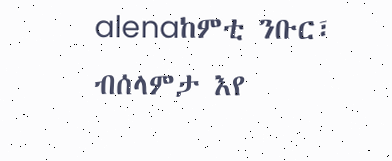alenaከምቲ ንቡር፣ ብሰላምታ እየ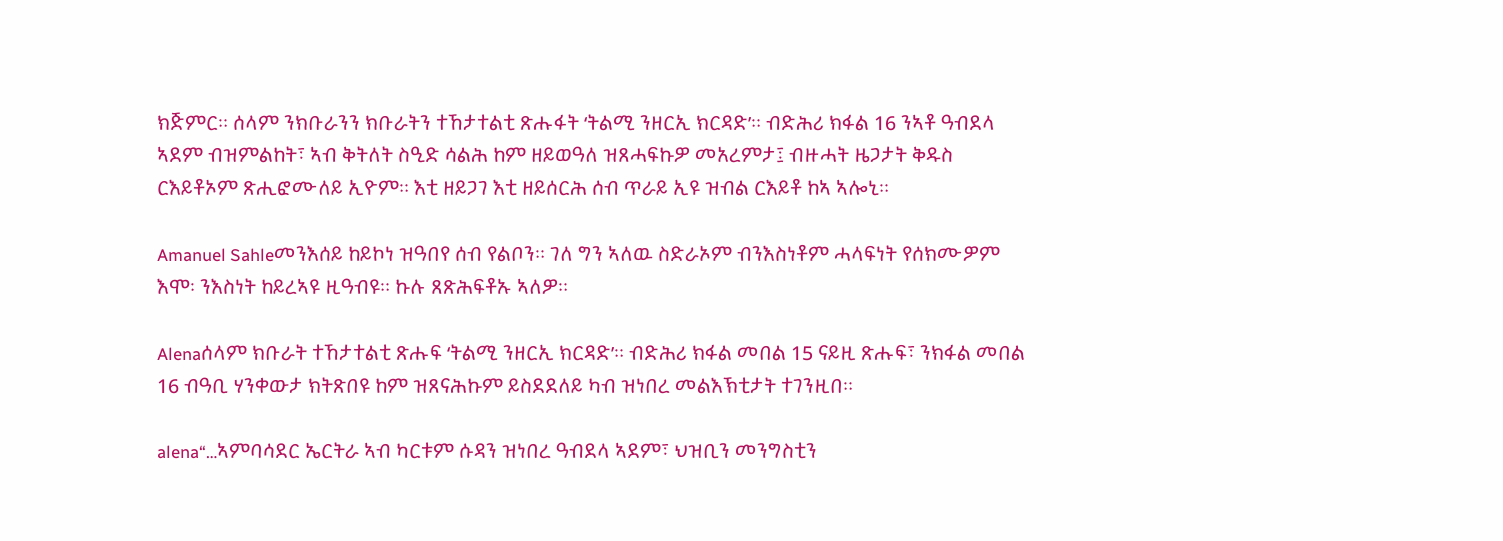ክጅምር። ሰላም ንክቡራንን ክቡራትን ተኸታተልቲ ጽሑፋት ‘ትልሚ ንዘርኢ ክርዳድ’። ብድሕሪ ክፋል 16 ንኣቶ ዓብደላ ኣደም ብዝምልከት፣ ኣብ ቅትለት ስዒድ ሳልሕ ከም ዘይወዓለ ዝጸሓፍኩዎ መአረምታ፤ ብዙሓት ዜጋታት ቅዱስ ርእይቶኦም ጽሒፎሙለይ ኢዮም። እቲ ዘይጋገ እቲ ዘይሰርሕ ሰብ ጥራይ ኢዩ ዝብል ርእይቶ ከኣ ኣሎኒ።

Amanuel Sahleመንእሰይ ከይኮነ ዝዓበየ ሰብ የልቦን። ገለ ግን ኣለዉ ስድራኦም ብንእስነቶም ሓላፍነት የሰክሙዎም እሞ፡ ንእስነት ከይረኣዩ ዚዓብዩ። ኩሉ ጸጽሕፍቶኡ ኣለዎ።

Alenaሰላም ክቡራት ተኸታተልቲ ጽሑፍ ‘ትልሚ ንዘርኢ ክርዳድ’። ብድሕሪ ክፋል መበል 15 ናይዚ ጽሑፍ፣ ንክፋል መበል 16 ብዓቢ ሃንቀውታ ክትጽበዩ ከም ዝጸናሕኩም ይስደደለይ ካብ ዝነበረ መልእኽቲታት ተገንዚበ።

alena“…ኣምባሳደር ኤርትራ ኣብ ካርቱም ሱዳን ዝነበረ ዓብደላ ኣደም፣ ህዝቢን መንግስቲን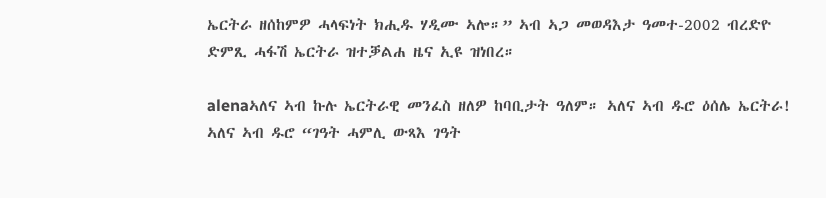ኤርትራ ዘሰከምዎ ሓላፍነት ክሒዱ ሃዲሙ ኣሎ።” ኣብ ኣጋ መወዳእታ ዓመተ-2002 ብረድዮ ድምጺ ሓፋሽ ኤርትራ ዝተቓልሐ ዜና ኢዩ ዝነበረ።

alenaኣለና ኣብ ኩሉ ኤርትራዊ መንፈስ ዘለዎ ከባቢታት ዓለም። ኣለና ኣብ ዱሮ ዕሰሌ ኤርትራ! ኣለና ኣብ ዱሮ “ገዓት ሓምሊ ውጻእ ገዓት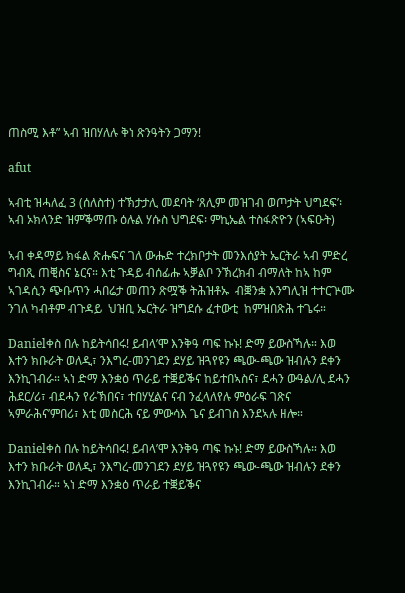ጠስሚ እቶ” ኣብ ዝበሃለሉ ቅነ ጽንዓትን ጋማን!

afut

ኣብቲ ዝሓለፈ 3 (ሰለስተ) ተኽታታሊ መደባት ‘ጸሊም መዝገብ ወጦታት ህግደፍ’፡ ኣብ ኦክላንድ ዝምቕማጡ ዕሉል ሃሱስ ህግደፍ፡ ምኪኤል ተስፋጽዮን (ኣፍዑት)

ኣብ ቀዳማይ ክፋል ጽሑፍና ገለ ውሑድ ተረክቦታት መንእሰያት ኤርትራ ኣብ ምድረ ግብጺ ጠቒስና ኔርና። እቲ ጉዳይ ብሰፊሑ ኣቓልቦ ንኽረክብ ብማለት ከኣ ከም ኣገዳሲን ጭቡጥን ሓበሬታ መጠን ጽሟቕ ትሕዝቶኡ  ብቛንቋ እንግሊዝ ተተርጕሙ  ንገለ ካብቶም ብጉዳይ  ህዝቢ ኤርትራ ዝግደሱ ፈተውቲ  ከምዝበጽሕ ተጌሩ።

Danielቀስ በሉ ከይትሳበሩ! ይብላ’ሞ እንቅዓ ጣፍ ኩኑ! ድማ ይውስኻሉ። እወ እተን ክቡራት ወለዲ፣ ንእግረ-መንገደን ደሃይ ዝጓየዩን ጫው-ጫው ዝብሉን ደቀን እንኪገብራ። ኣነ ድማ እንቋዕ ጥራይ ተቛይቕና ከይተበኣስና፣ ደሓን ውዓል/ሊ ደሓን ሕደር/ሪ፣ ብደሓን የራኽበና፣ ተበሃሂልና ናብ ንፈላለየሉ ምዕራፍ ገጽና ኣምራሕና’ምበሪ፣ እቲ መስርሕ ናይ ምውሳእ ጌና ይብገስ እንደኣሉ ዘሎ።

Danielቀስ በሉ ከይትሳበሩ! ይብላ’ሞ እንቅዓ ጣፍ ኩኑ! ድማ ይውስኻሉ። እወ እተን ክቡራት ወለዲ፣ ንእግረ-መንገደን ደሃይ ዝጓየዩን ጫው-ጫው ዝብሉን ደቀን እንኪገብራ። ኣነ ድማ እንቋዕ ጥራይ ተቛይቕና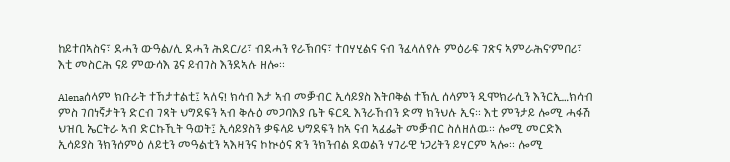ከይተበኣስና፣ ደሓን ውዓል/ሊ ደሓን ሕደር/ሪ፣ ብደሓን የራኽበና፣ ተበሃሂልና ናብ ንፈላለየሉ ምዕራፍ ገጽና ኣምራሕና’ምበሪ፣ እቲ መስርሕ ናይ ምውሳእ ጌና ይብገስ እንደኣሉ ዘሎ።

Alenaሰላም ክቡራት ተኸታተልቲ፤ ኣለና! ክሳብ እታ ኣብ መቓብር ኢሳይያስ እትቦቅል ተኽሊ ሰላምን ዲሞክራሲን እንርኢ…ክሳብ ምስ ገበነኛታትን ድርብ ገጻት ህግደፍን ኣብ ቅሉዕ መጋባእያ ቤት ፍርዲ እንራኸብን ድማ ክንህሉ ኢና። እቲ ምንታይ ሎሚ ሓፋሽ ህዝቢ ኤርትራ ኣብ ድርኩኺት ዓወት፤ ኢሳይያስን ቃፍላይ ህግደፍን ከኣ ናብ ኣፈፌት መቓብር ስለዘለዉ። ሎሚ መርድእ ኢሳይያስ ንክንሰምዕ ለይቲን መዓልቲን ኣእዛንና ኮኲዕና ጽን ንክንብል ደወልን ሃገራዊ ነጋሪትን ይሃርም ኣሎ። ሎሚ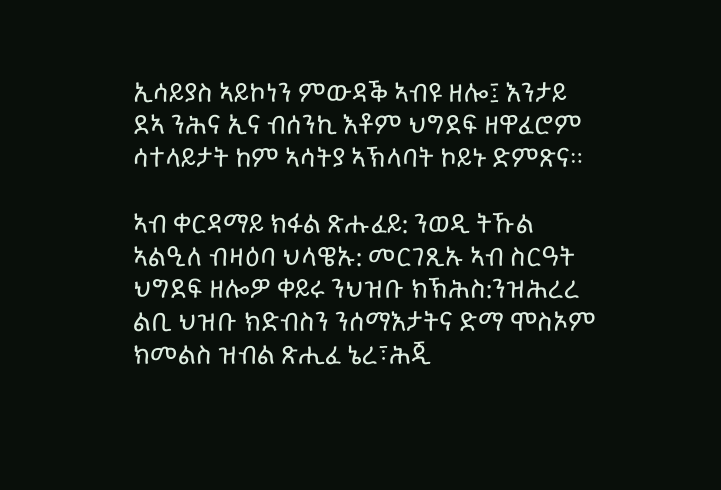ኢሳይያስ ኣይኮነን ምውዳቕ ኣብዩ ዘሎ፤ እንታይ ደኣ ንሕና ኢና ብሰንኪ እቶም ህግደፍ ዘዋፈሮም ሳተላይታት ከም ኣሳትያ ኣኽላባት ኮይኑ ድምጽና።

ኣብ ቀርዳማይ ክፋል ጽሑፈይ: ንወዲ ትኹል ኣልዒለ ብዛዕባ ህላዌኡ: መርገጺኡ ኣብ ስርዓት ህግደፍ ዘሎዎ ቀይሩ ንህዝቡ ክኽሕስ:ንዝሕረረ ልቢ ህዝቡ ክድብስን ንሰማእታትና ድማ ሞስኦም ክመልስ ዝብል ጽሒፈ ኔረ፣ሕጂ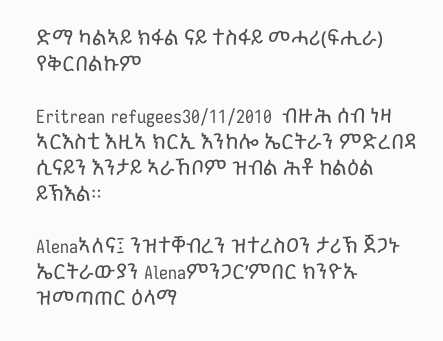ድማ ካልኣይ ክፋል ናይ ተስፋይ መሓሪ(ፍሒራ) የቅርበልኩም

Eritrean refugees30/11/2010  ብዙሕ ሰብ ነዛ ኣርእስቲ እዚኣ ክርኢ እንከሎ ኤርትራን ምድረበዳ ሲናይን እንታይ ኣራኸቦም ዝብል ሕቶ ከልዕል ይኽእል።

Alenaኣለና፤ ንዝተቐብረን ዝተረስዐን ታሪኽ ጀጋኑ ኤርትራውያን Alenaምንጋር’ምበር ክንዮኡ ዝመጣጠር ዕላማ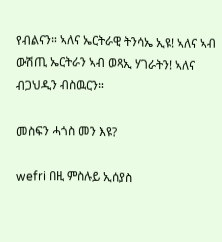የብልናን። ኣለና ኤርትራዊ ትንሳኤ ኢዩ! ኣለና ኣብ ውሽጢ ኤርትራን ኣብ ወጻኢ ሃገራትን! ኣለና ብጋህዲን ብስዉርን።

መስፍን ሓጎስ መን እዩ?

wefri በዚ ምስሉይ ኢሰያስ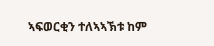ኣፍወርቂን ተለኣኣኽቱ ከም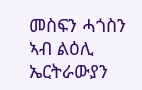መስፍን ሓጎስን ኣብ ልዕሊ ኤርትራውያን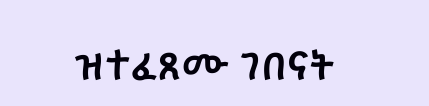ዝተፈጸሙ ገበናት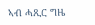ኣብ ሓጺር ግዜ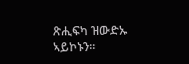ጽሒፍካ ዝውድኡ ኣይኮኑን።